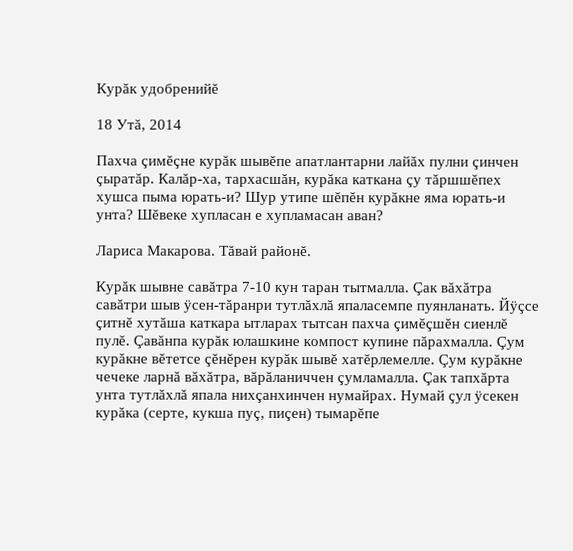Курăк удобренийĕ

18 Утă, 2014

Пахча çимĕçне курăк шывĕпе апатлантарни лайăх пулни çинчен çыратăр. Калăр-ха, тархасшăн, курăка каткана çу тăршшĕпех хушса пыма юрать-и? Шур утипе шĕпĕн курăкне яма юрать-и унта? Шĕвеке хупласан е хупламасан аван?

Лариса Макарова. Тăвай районĕ.

Курăк шывне савăтра 7-10 кун таран тытмалла. Çак вăхăтра савăтри шыв ÿсен-тăранри тутлăхлă япаласемпе пуянланать. Йÿçсе çитнĕ хутăша каткара ытларах тытсан пахча çимĕçшĕн сиенлĕ пулĕ. Çавăнпа курăк юлашкине компост купине пăрахмалла. Çум курăкне вĕтетсе çĕнĕрен курăк шывĕ хатĕрлемелле. Çум курăкне чечеке ларнă вăхăтра, вăрăланиччен çумламалла. Çак тапхăрта унта тутлăхлă япала нихçанхинчен нумайрах. Нумай çул ÿсекен курăка (серте, кукша пуç, пиçен) тымарĕпе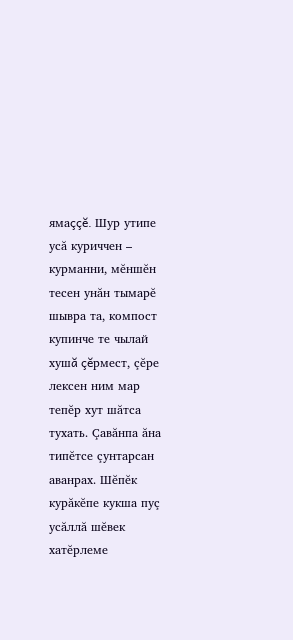ямаççĕ. Шур утипе усă куриччен – курманни, мĕншĕн тесен унăн тымарĕ шывра та, компост купинче те чылай хушă çĕрмест, çĕре лексен ним мар тепĕр хут шăтса тухать. Çавăнпа ăна типĕтсе çунтарсан аванрах. Шĕпĕк курăкĕпе кукша пуç усăллă шĕвек хатĕрлеме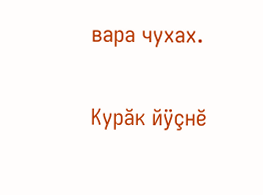вара чухах.

Курăк йÿçнĕ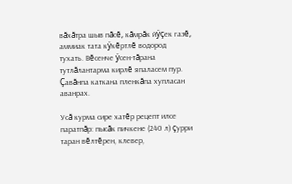вăхăтра шыв пăсĕ, кăмрăк йÿçек газĕ, аммиак тата кÿкĕртлĕ водород тухать. Вĕсенче ÿсен-тăрана тутлăлантарма кирлĕ япаласем пур. Çавăнпа каткана пленкăпа хупласан аванрах.

Усă курма сире хатĕр рецепт илсе паратпăр: пысăк пичкене (240 л) çурри таран вĕлтĕрен, клевер,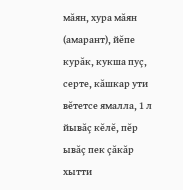мăян, хура мăян (амарант), йĕпе курăк, кукша пуç, серте, кăшкар ути вĕтетсе ямалла, 1 л йывăç кĕлĕ, пĕр ывăç пек çăкăр хытти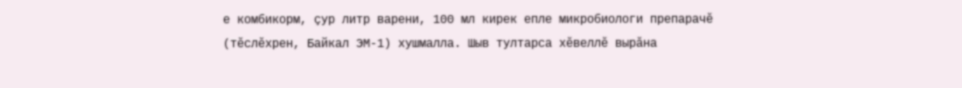е комбикорм, çур литр варени, 100 мл кирек епле микробиологи препарачĕ (тĕслĕхрен, Байкал ЭМ-1) хушмалла. Шыв тултарса хĕвеллĕ вырăна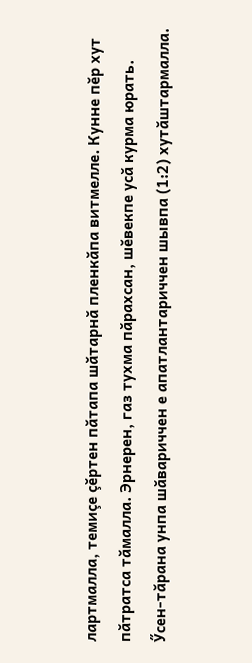лартмалла, темиçе çĕртен пăтапа шăтарнă пленкăпа витмелле. Кунне пĕр хут пăтратса тăмалла. Эрнерен, газ тухма пăрахсан, шĕвекпе усă курма юрать. Ӳсен-тăрана унпа шăвариччен е апатлантариччен шывпа (1:2) хутăштармалла.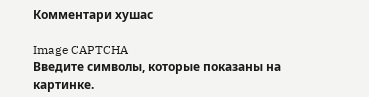Комментари хушас

Image CAPTCHA
Введите символы, которые показаны на картинке.